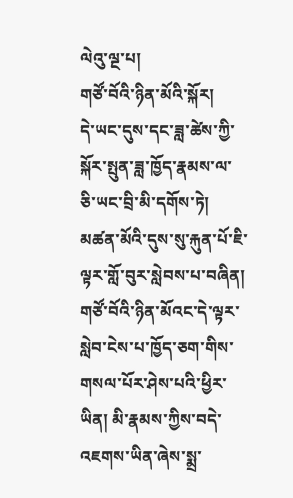ལེའུ་ལྔ་པ།
གཙོ་བོའི་ཉིན་མོའི་སྐོར།
དེ་ཡང་དུས་དང་ཟླ་ཚེས་ཀྱི་སྐོར་སྤུན་ཟླ་ཁྱོད་རྣམས་ལ་ཅི་ཡང་བྲི་མི་དགོས་ཏེ། མཚན་མོའི་དུས་སུ་རྐུན་པོ་ཇི་ལྟར་གློ་བུར་སླེབས་པ་བཞིན། གཙོ་བོའི་ཉིན་མོའང་དེ་ལྟར་སླེབ་ངེས་པ་ཁྱོད་ཅག་གིས་གསལ་པོར་ཤེས་པའི་ཕྱིར་ཡིན། མི་རྣམས་ཀྱིས་བདེ་འཇགས་ཡིན་ཞེས་སྨྲ་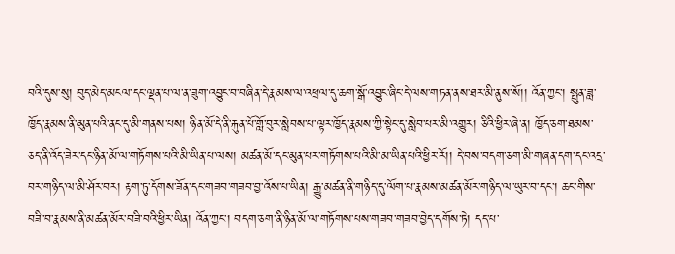བའི་དུས་སུ། བུད་མེད་མངལ་དང་ལྡན་པ་ལ་ན་ཟུག་འབྱུང་བ་བཞིན་དེ་རྣམས་ལ་འཕྲལ་དུ་ཆག་སྒོ་འབྱུང་ཞིང་དེ་ལས་གཏན་ནས་ཐར་མི་ནུས་སོ།། འོན་ཀྱང་། སྤུན་ཟླ་ཁྱོད་རྣམས་ནི་མུན་པའི་ནང་དུ་མི་གནས་པས། ཉིན་མོ་དེ་ནི་རྐུན་པོ་གློ་བུར་སླེབས་པ་ལྟར་ཁྱོད་རྣམས་ཀྱི་སྟེང་དུ་སླེབ་པར་མི་འགྱུར། ཅིའི་ཕྱིར་ཞེ་ན། ཁྱོད་ཅག་ཐམས་ཅད་ནི་འོད་ཟེར་དང་ཉིན་མོ་ལ་གཏོགས་པའི་མི་ཡིན་པ་ལས། མཚན་མོ་དང་མུན་པར་གཏོགས་པའི་མི་མ་ཡིན་པའི་ཕྱིར་རོ།། དེ་བས་བདག་ཅག་མི་གཞན་དག་དང་འདྲ་བར་གཉིད་ལ་མི་ཤོར་བར། རྟག་ཏུ་དོགས་ཟོན་དང་གཟབ་གཟབ་བྱ་འོས་པ་ཡིན། རྒྱུ་མཚན་ནི་གཉིད་དུ་ལོག་པ་རྣམས་མཚན་མོར་གཉིད་ལ་ཡུར་བ་དང་། ཆང་གིས་བཟི་བ་རྣམས་ནི་མཚན་མོར་བཟི་བའི་ཕྱིར་ཡིན། འོན་ཀྱང་། བདག་ཅག་ནི་ཉིན་མོ་ལ་གཏོགས་པས་གཟབ་གཟབ་བྱེད་དགོས་ཏེ། དད་པ་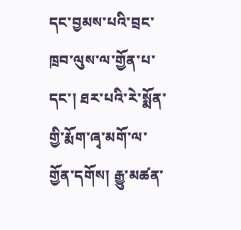དང་བྱམས་པའི་བྲང་ཁྲབ་ལུས་ལ་གྱོན་པ་དང་། ཐར་པའི་རེ་སྨོན་གྱི་རྨོག་ཞྭ་མགོ་ལ་གྱོན་དགོས། རྒྱུ་མཚན་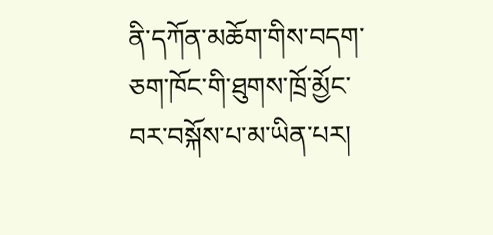ནི་དཀོན་མཆོག་གིས་བདག་ཅག་ཁོང་གི་ཐུགས་ཁྲོ་མྱོང་བར་བསྐོས་པ་མ་ཡིན་པར།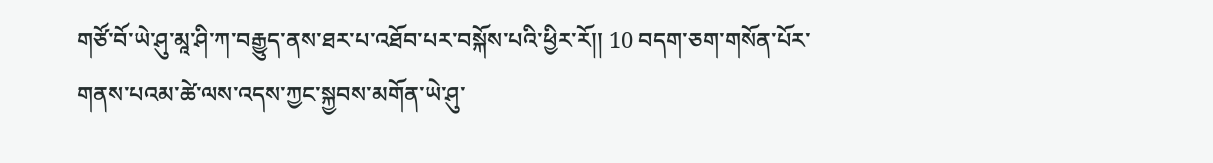གཙོ་བོ་ཡེ་ཤུ་མཱ་ཤི་ཀ་བརྒྱུད་ནས་ཐར་པ་འཐོབ་པར་བསྐོས་པའི་ཕྱིར་རོ།། 10 བདག་ཅག་གསོན་པོར་གནས་པའམ་ཚེ་ལས་འདས་ཀྱང་སྐྱབས་མགོན་ཡེ་ཤུ་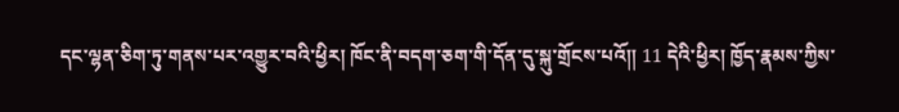དང་ལྷན་ཅིག་ཏུ་གནས་པར་འགྱུར་བའི་ཕྱིར། ཁོང་ནི་བདག་ཅག་གི་དོན་དུ་སྐུ་གྲོངས་པའོ།། 11 དེའི་ཕྱིར། ཁྱོད་རྣམས་ཀྱིས་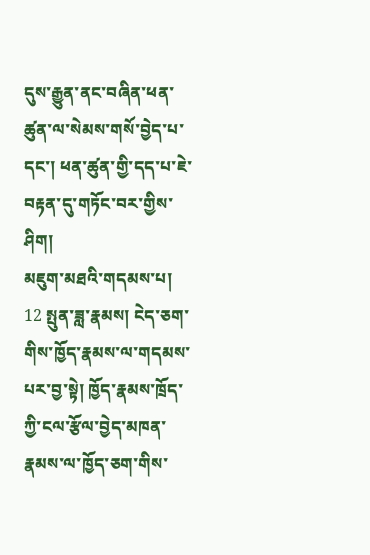དུས་རྒྱུན་ནང་བཞིན་ཕན་ཚུན་ལ་སེམས་གསོ་བྱེད་པ་དང་། ཕན་ཚུན་གྱི་དད་པ་ཇེ་བརྟན་དུ་གཏོང་བར་གྱིས་ཤིག།
མཇུག་མཐའི་གདམས་པ།
12 སྤུན་ཟླ་རྣམས། ངེད་ཅག་གིས་ཁྱོད་རྣམས་ལ་གདམས་པར་བྱ་སྟེ། ཁྱོད་རྣམས་ཁྲོད་ཀྱི་ངལ་རྩོལ་བྱེད་མཁན་རྣམས་ལ་ཁྱོད་ཅག་གིས་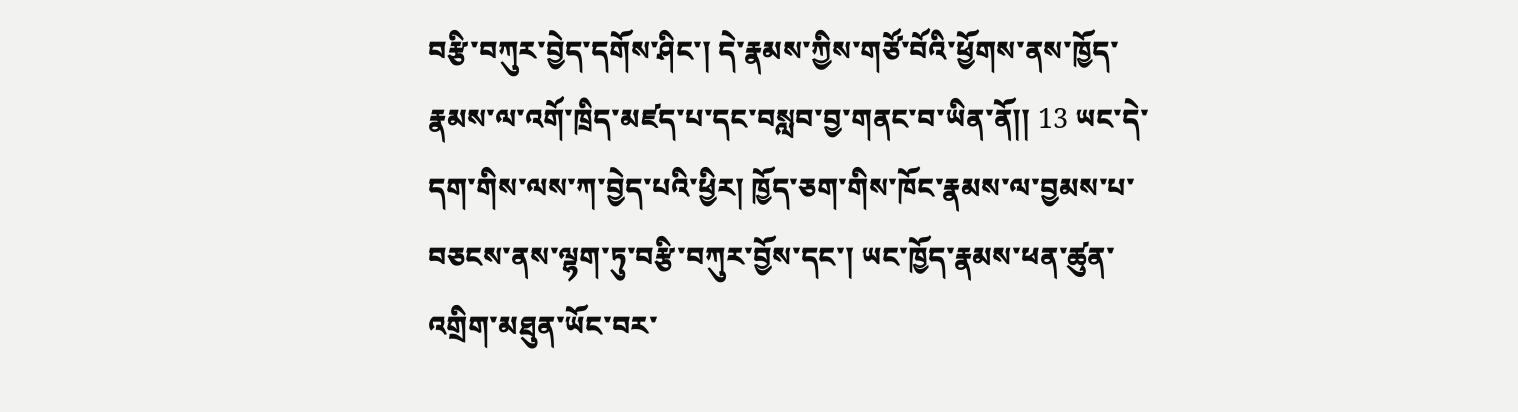བརྩི་བཀུར་བྱེད་དགོས་ཤིང་། དེ་རྣམས་ཀྱིས་གཙོ་བོའི་ཕྱོགས་ནས་ཁྱོད་རྣམས་ལ་འགོ་ཁྲིད་མཛད་པ་དང་བསླབ་བྱ་གནང་བ་ཡིན་ནོ།། 13 ཡང་དེ་དག་གིས་ལས་ཀ་བྱེད་པའི་ཕྱིར། ཁྱོད་ཅག་གིས་ཁོང་རྣམས་ལ་བྱམས་པ་བཅངས་ནས་ལྷག་ཏུ་བརྩི་བཀུར་བྱོས་དང་། ཡང་ཁྱོད་རྣམས་ཕན་ཚུན་འགྲིག་མཐུན་ཡོང་བར་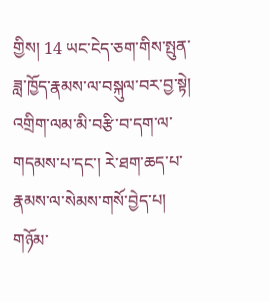གྱིས། 14 ཡང་ངེད་ཅག་གིས་སྤུན་ཟླ་ཁྱོད་རྣམས་ལ་བསྐུལ་བར་བྱ་སྟེ། འགྲིག་ལམ་མི་བརྩི་བ་དག་ལ་གདམས་པ་དང་། རེ་ཐག་ཆད་པ་རྣམས་ལ་སེམས་གསོ་བྱེད་པ། གཉོམ་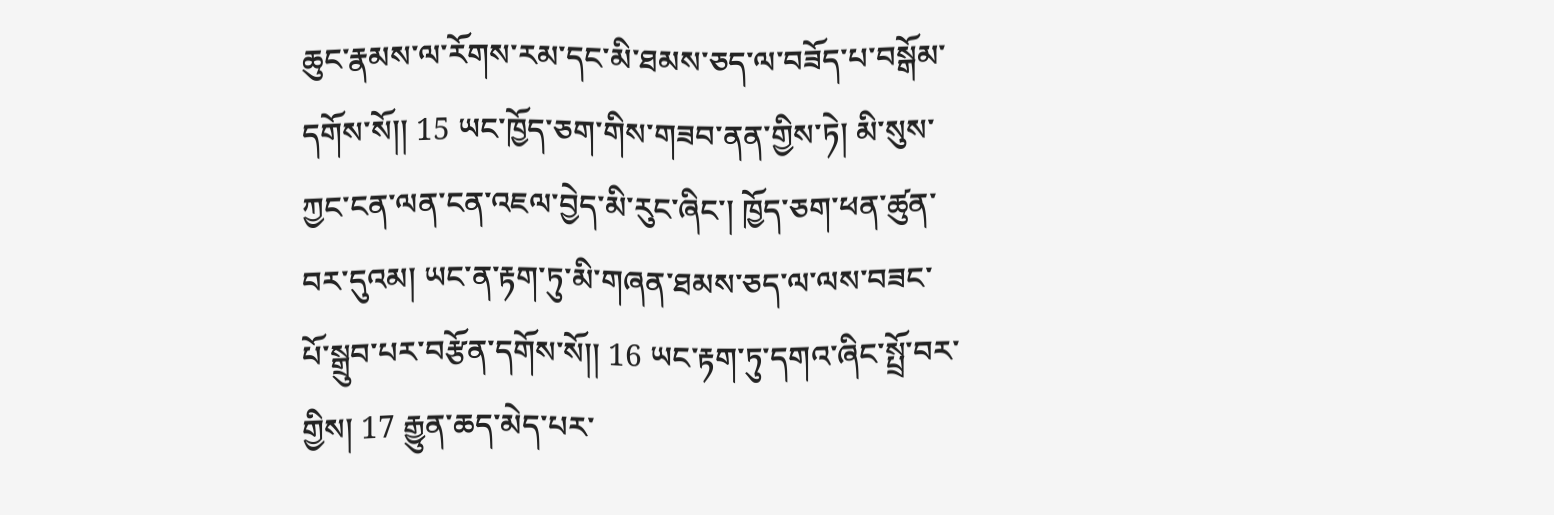ཆུང་རྣམས་ལ་རོགས་རམ་དང་མི་ཐམས་ཅད་ལ་བཟོད་པ་བསྒོམ་དགོས་སོ།། 15 ཡང་ཁྱོད་ཅག་གིས་གཟབ་ནན་གྱིས་ཏེ། མི་སུས་ཀྱང་ངན་ལན་ངན་འཇལ་བྱེད་མི་རུང་ཞིང་། ཁྱོད་ཅག་ཕན་ཚུན་བར་དུའམ། ཡང་ན་རྟག་ཏུ་མི་གཞན་ཐམས་ཅད་ལ་ལས་བཟང་པོ་སྒྲུབ་པར་བརྩོན་དགོས་སོ།། 16 ཡང་རྟག་ཏུ་དགའ་ཞིང་སྤྲོ་བར་གྱིས། 17 རྒྱུན་ཆད་མེད་པར་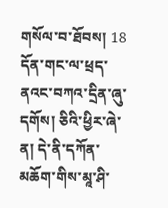གསོལ་བ་ཐོབས། 18 དོན་གང་ལ་ཕྲད་ནའང་བཀའ་དྲིན་ཞུ་དགོས། ཅིའི་ཕྱིར་ཞེ་ན། དེ་ནི་དཀོན་མཆོག་གིས་མཱ་ཤི་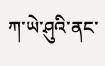ཀ་ཡེ་ཤུའི་ནང་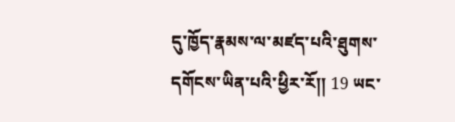དུ་ཁྱོད་རྣམས་ལ་མཛད་པའི་ཐུགས་དགོངས་ཡིན་པའི་ཕྱིར་རོ།། 19 ཡང་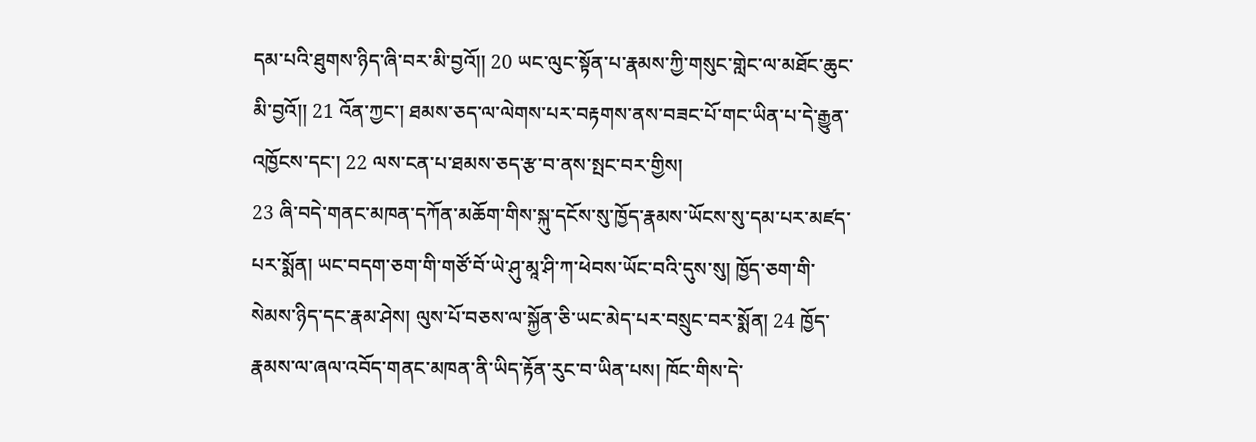དམ་པའི་ཐུགས་ཉིད་ཞི་བར་མི་བྱའོ།། 20 ཡང་ལུང་སྟོན་པ་རྣམས་ཀྱི་གསུང་གླེང་ལ་མཐོང་ཆུང་མི་བྱའོ།། 21 འོན་ཀྱང་། ཐམས་ཅད་ལ་ལེགས་པར་བརྟགས་ནས་བཟང་པོ་གང་ཡིན་པ་དེ་རྒྱུན་འཁྱོངས་དང་། 22 ལས་ངན་པ་ཐམས་ཅད་རྩ་བ་ནས་སྤང་བར་གྱིས།
23 ཞི་བདེ་གནང་མཁན་དཀོན་མཆོག་གིས་སྐུ་དངོས་སུ་ཁྱོད་རྣམས་ཡོངས་སུ་དམ་པར་མཛད་པར་སྨོན། ཡང་བདག་ཅག་གི་གཙོ་བོ་ཡེ་ཤུ་མཱ་ཤི་ཀ་ཕེབས་ཡོང་བའི་དུས་སུ། ཁྱོད་ཅག་གི་སེམས་ཉིད་དང་རྣམ་ཤེས། ལུས་པོ་བཅས་ལ་སྐྱོན་ཅི་ཡང་མེད་པར་བསྲུང་བར་སྨོན། 24 ཁྱོད་རྣམས་ལ་ཞལ་འབོད་གནང་མཁན་ནི་ཡིད་རྟོན་རུང་བ་ཡིན་པས། ཁོང་གིས་དེ་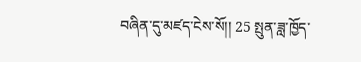བཞིན་དུ་མཛད་ངེས་སོ།། 25 སྤུན་ཟླ་ཁྱོད་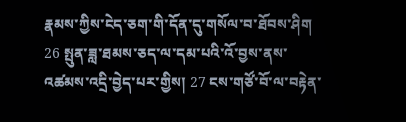རྣམས་ཀྱིས་ངེད་ཅག་གི་དོན་དུ་གསོལ་བ་ཐོབས་ཤིག 26 སྤུན་ཟླ་ཐམས་ཅད་ལ་དམ་པའི་འོ་བྱས་ནས་འཚམས་འདྲི་བྱེད་པར་གྱིས། 27 ངས་གཙོ་བོ་ལ་བརྟེན་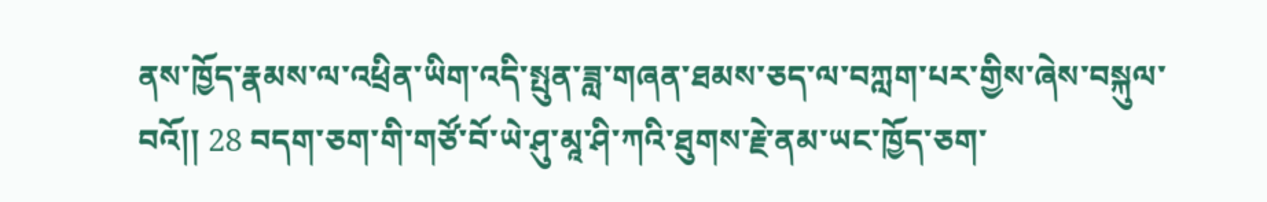ནས་ཁྱོད་རྣམས་ལ་འཕྲིན་ཡིག་འདི་སྤུན་ཟླ་གཞན་ཐམས་ཅད་ལ་བཀླག་པར་གྱིས་ཞེས་བསྐུལ་བའོ།། 28 བདག་ཅག་གི་གཙོ་བོ་ཡེ་ཤུ་མཱ་ཤི་ཀའི་ཐུགས་རྗེ་ནམ་ཡང་ཁྱོད་ཅག་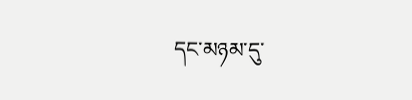དང་མཉམ་དུ་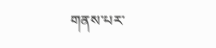གནས་པར་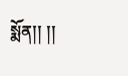སྨོན།། །།